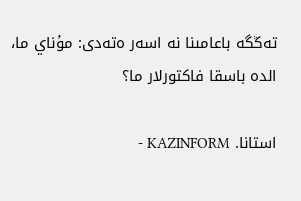تەڭگە باعامىنا نە اسەر ەتەدى: مۇناي ما، الدە باسقا فاكتورلار ما؟

استانا. KAZINFORM -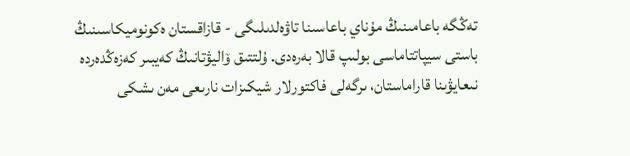تەڭگە باعامىنىڭ مۇناي باعاسىنا تاۋەلدىلىگى - قازاقستان ەكونوميكاسىنىڭ باستى سيپاتتاماسى بولىپ قالا بەرەدى. ۇلتتىق ۆاليۋتانىڭ كەيبىر كەزەڭدەردە نىعايۋىنا قاراماستان، ىرگەلى فاكتورلار شيكىزات نارىعى مەن ىشكى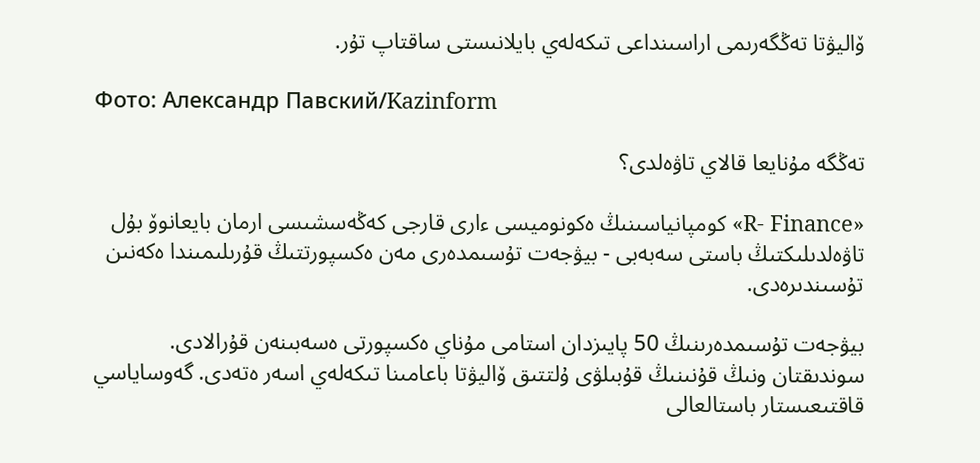ۆاليۋتا تەڭگەرىمى اراسىنداعى تىكەلەي بايلانىستى ساقتاپ تۇر.

Фото: Александр Павский/Kazinform

تەڭگە مۇنايعا قالاي تاۋەلدى؟

«R- Finance» كومپانياسىنىڭ ەكونوميسى ءارى قارجى كەڭەسشىسى ارمان بايعانوۆ بۇل تاۋەلدىلىكتىڭ باستى سەبەبى - بيۋجەت تۇسىمدەرى مەن ەكسپورتتىڭ قۇرىلىمىندا ەكەنىن تۇسىندىرەدى.

بيۋجەت تۇسىمدەرىنىڭ 50 پايىزدان استامى مۇناي ەكسپورتى ەسەبىنەن قۇرالادى. سوندىقتان ونىڭ قۇنىنىڭ قۇبىلۋى ۇلتتىق ۆاليۋتا باعامىنا تىكەلەي اسەر ەتەدى. گەوساياسي قاقتىعىستار باستالعالى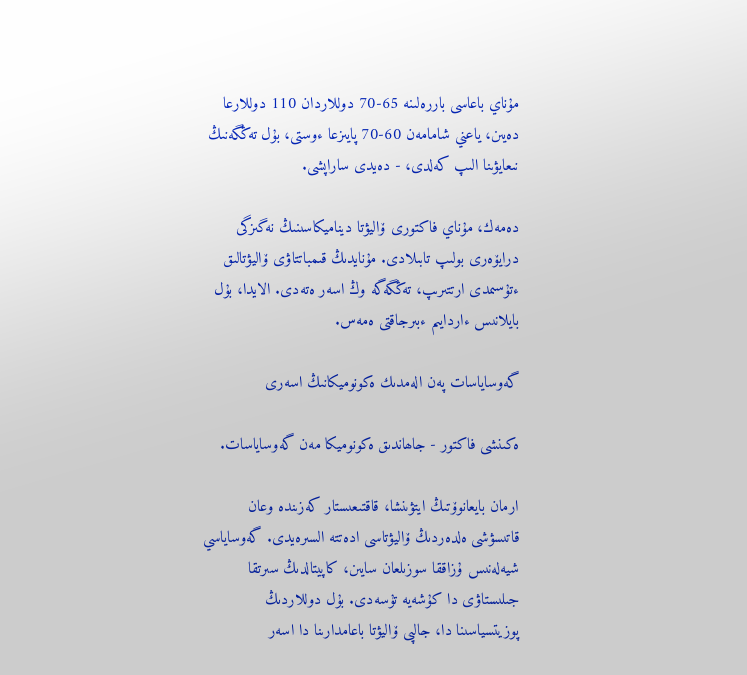مۇناي باعاسى باررەلىنە 65-70 دوللاردان 110 دوللارعا دەيىن، ياعني شامامەن 60-70 پايىزعا ءوستى، بۇل تەڭگەنىڭ نىعايۋىنا الىپ كەلدى، - دەيدى ساراپشى.

دەمەك، مۇناي فاكتورى ۆاليۋتا ديناميكاسىنىڭ نەگىزگى درايۆەرى بولىپ تابىلادى. مۇنايدىڭ قىمباتتاۋى ۆاليۋتالىق ءتۇسىمدى ارتتىرىپ، تەڭگەگە وڭ اسەر ەتەدى. الايدا، بۇل بايلانىس ءاردايىم ءبىرجاقتى ەمەس.

گەوساياسات پەن الەمدىك ەكونوميكانىڭ اسەرى

ەكىنشى فاكتور - جاھاندىق ەكونوميكا مەن گەوساياسات.

ارمان بايعانوۆتىڭ ايتۋىنشا، قاقتىعىستار كەزىندە وعان قاتىسۋشى ەلدەردىڭ ۆاليۋتاسى ادەتتە السىرەيدى. گەوساياسي شيەلەنىس ۇزاققا سوزىلعان سايىن، كاپيتالدىڭ سىرتقا جىلىستاۋى دا كۇشەيە تۇسەدى. بۇل دوللاردىڭ پوزيتسياسىنا دا، جالپى ۆاليۋتا باعامدارىنا دا اسەر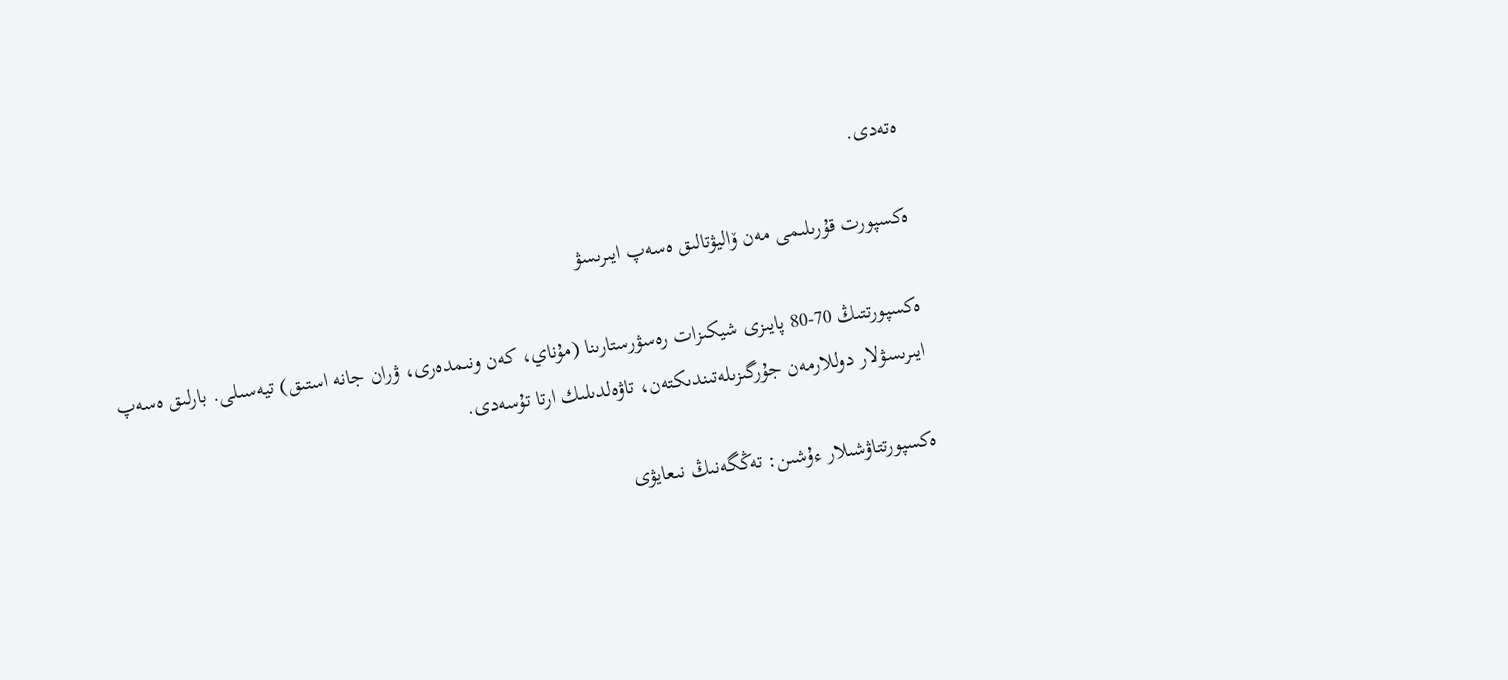ەتەدى.

ەكسپورت قۇرىلىمى مەن ۆاليۋتالىق ەسەپ ايىرىسۋ

ەكسپورتتىڭ 70-80 پايىزى شيكىزات رەسۋرستارىنا (مۇناي، كەن ونىمدەرى، ۋران جانە استىق) تيەسىلى. بارلىق ەسەپ ايىرىسۋلار دوللارمەن جۇرگىزىلەتىندىكتەن، تاۋەلدىلىك ارتا تۇسەدى.

ەكسپورتتاۋشىلار ءۇشىن: تەڭگەنىڭ نىعايۋى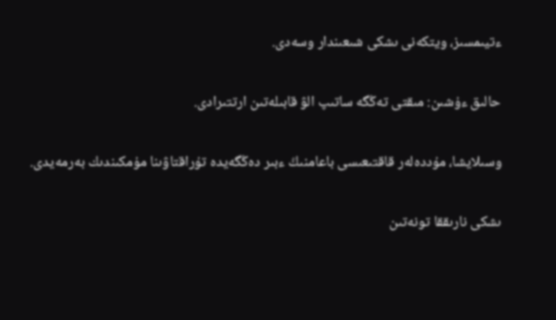ءتيىمسىز، ويتكەنى ىشكى شىعىندار وسەدى.

حالىق ءۇشىن: مىقتى تەڭگە ساتىپ الۋ قابىلەتىن ارتتىرادى.

وسىلايشا، مۇددەلەر قاقتىعىسى باعامنىڭ ءبىر دەڭگەيدە تۇراقتاۋىنا مۇمكىندىك بەرمەيدى.

ىشكى نارىققا تونەتىن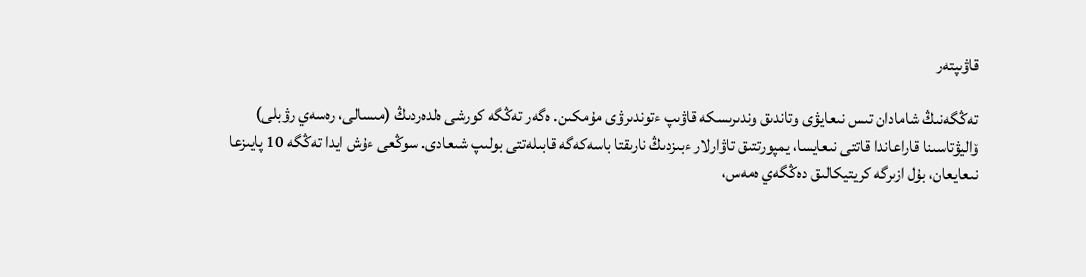قاۋىپتەر

تەڭگەنىڭ شامادان تىس نىعايۋى وتاندىق وندىرىسكە قاۋىپ ءتوندىرۋى مۇمكىن. ەگەر تەڭگە كورشى ەلدەردىڭ (مىسالى، رەسەي رۋبلى) ۆاليۋتاسىنا قاراعاندا قاتتى نىعايسا، يمپورتتىق تاۋارلار ءبىزدىڭ نارىقتا باسەكەگە قابىلەتتى بولىپ شىعادى. سوڭعى ءۇش ايدا تەڭگە 10 پايىزعا نىعايعان، بۇل ازىرگە كريتيكالىق دەڭگەي ەمەس،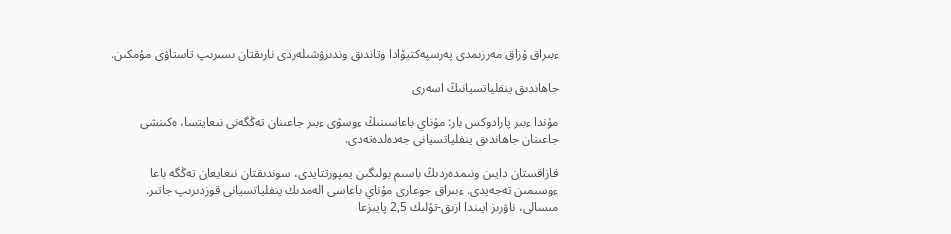ءبىراق ۇزاق مەرزىمدى پەرسپەكتيۆادا وتاندىق وندىرۋشىلەردى نارىقتان ىسىرىپ تاستاۋى مۇمكىن.

جاھاندىق ينفلياتسيانىڭ اسەرى

مۇندا ءبىر پارادوكس بار: مۇناي باعاسىنىڭ ءوسۋى ءبىر جاعىنان تەڭگەنى نىعايتسا، ەكىنشى جاعىنان جاھاندىق ينفلياتسيانى جەدەلدەتەدى.

قازاقستان دايىن ونىمدەردىڭ باسىم بولىگىن يمپورتتايدى، سوندىقتان نىعايعان تەڭگە باعا ءوسىمىن تەجەيدى. ءبىراق جوعارى مۇناي باعاسى الەمدىك ينفلياتسيانى قوزدىرىپ جاتىر. مىسالى، ناۋرىز ايىندا ازىق-تۇلىك 2,5 پايىزعا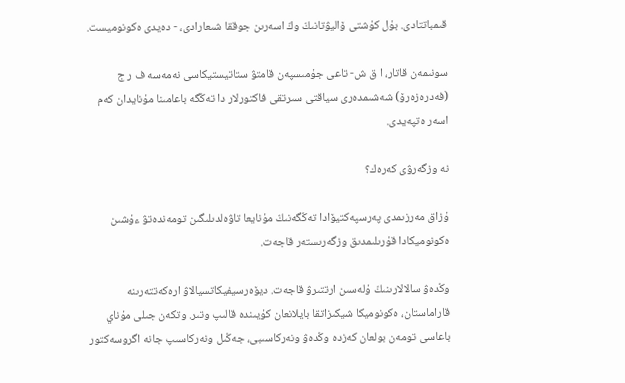قىمباتتادى. بۇل كۇشتى ۆاليۋتانىڭ وڭ اسەرىن جوققا شىعارادى، - دەيدى ەكونوميست.

سونىمەن قاتار، ا ق ش- تاعى جۇمىسپەن قامتۋ ستاتيستيكاسى نەمەسە ف ر ج (فەدرەزەرۆ) شەشىمدەرى سياقتى سىرتقى فاكتورلار دا تەڭگە باعامىنا مۇنايدان كەم اسەر ەتپەيدى.

نە وزگەرۋى كەرەك؟

ۇزاق مەرزىمدى پەرسپەكتيۆادا تەڭگەنىڭ مۇنايعا تاۋەلدىلىگىن تومەندەتۋ ءۇشىن ەكونوميكادا قۇرىلىمدىق وزگەرىستەر قاجەت.

وڭدەۋ سالالارىنىڭ ۇلەسىن ارتتىرۋ قاجەت. ديۆەرسيفيكاتسيالاۋ ارەكەتتەرىنە قاراماستان، ەكونوميكا شيكىزاتقا بايلانعان كۇيىندە قالىپ وتىر. وتكەن جىلى مۇناي باعاسى تومەن بولعان كەزدە وڭدەۋ ونەركاسىبى، جەڭىل ونەركاسىپ جانە اگروسەكتور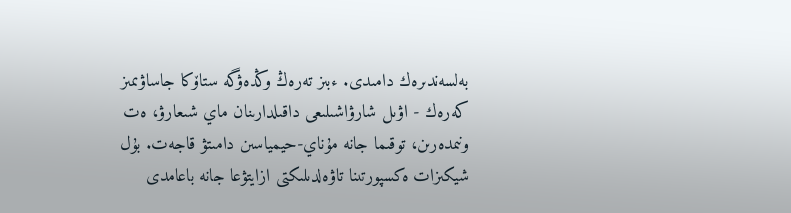بەلسەندىرەك دامىدى. ءبىز تەرەڭ وڭدەۋگە ستاۆكا جاساۋىمىز كەرەك - اۋىل شارۋاشىلىعى داقىلدارىنان ماي شىعارۋ، ەت ونىمدەرىن، توقىما جانە مۇناي-حيمياسىن دامىتۋ قاجەت. بۇل شيكىزات ەكسپورتىنا تاۋەلدىلىكتى ازايتۋعا جانە باعامدى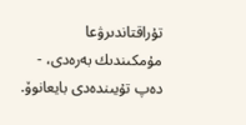تۇراقتاندىرۋعا مۇمكىندىك بەرەدى، - دەپ تۇيىندەدى بايعانوۆ.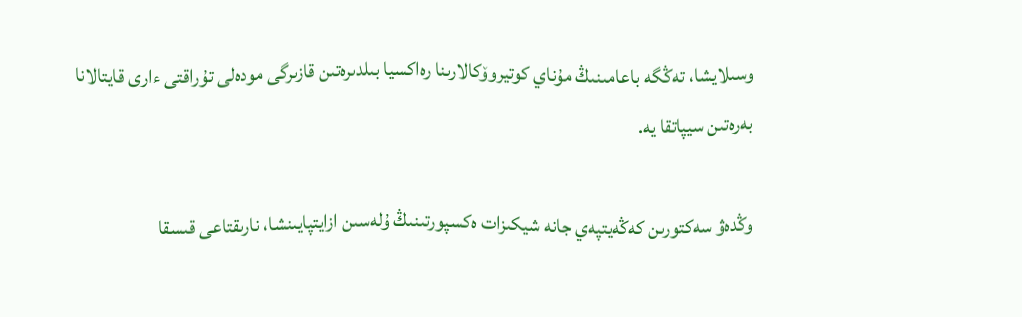وسىلايشا، تەڭگە باعامىنىڭ مۇناي كوتيروۆكالارىنا رەاكسيا بىلدىرەتىن قازىرگى مودەلى تۇراقتى ءارى قايتالانا بەرەتىن سيپاتقا يە.

وڭدەۋ سەكتورىن كەڭەيتپەي جانە شيكىزات ەكسپورتىنىڭ ۇلەسىن ازايتپايىنشا، نارىقتاعى قىسقا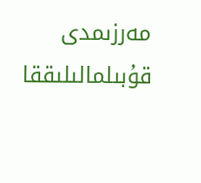مەرزىمدى قۇبىلمالىلىققا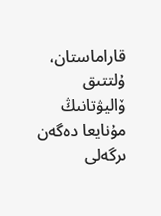قاراماستان، ۇلتتىق ۆاليۋتانىڭ مۇنايعا دەگەن ىرگەلى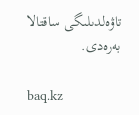تاۋەلدىلىگى ساقتالا بەرەدى.

baq.kz